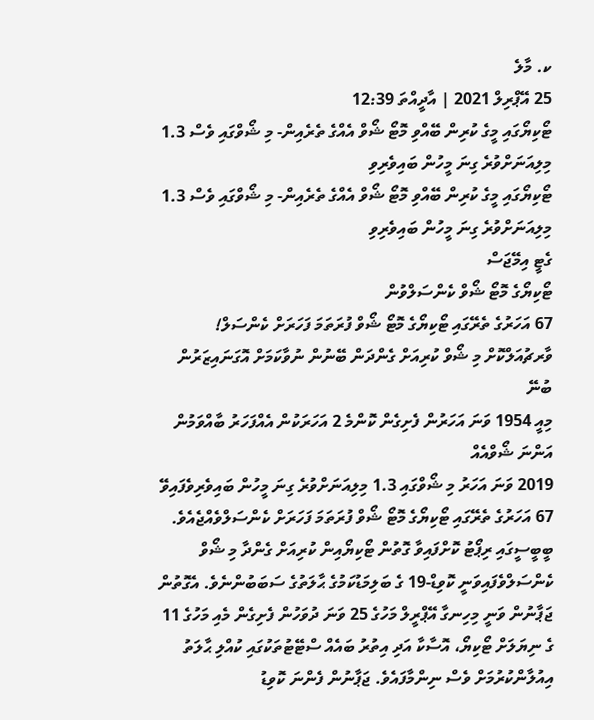ކ. މާލެ
25 އޭޕްރިލް 2021 | އާދީއްތަ 12:39
ޓޯކިޔޯގައި މީގެ ކުރިން ބޭއްވި މޮޓޯ ޝޯވް އެއްގެ ތެރެއިން- މި ޝޯވްގައި ވެސް 1.3 މިލިއަނަށްވުރެ ގިނަ މީހުން ބައިވެރިވި
ޓޯކިޔޯގައި މީގެ ކުރިން ބޭއްވި މޮޓޯ ޝޯވް އެއްގެ ތެރެއިން- މި ޝޯވްގައި ވެސް 1.3 މިލިއަނަށްވުރެ ގިނަ މީހުން ބައިވެރިވި
ގެޓީ އިމޭޖަސް
ޓޯކިޔޯގެ މޮޓޯ ޝޯވް ކެންސަލްވުން
67 އަހަރުގެ ތެރޭގައި ޓޯކިޔޯގެ މޮޓޯ ޝޯވް ފުރަތަމަ ފަހަރަށް ކެންސަލް!
ވާރޗުއަލްކޮށް މި ޝޯވް ކުރިއަށް ގެންދަން ބޭނުން ނުވާކަމަށް އޮގަނައިޒަރުން ބުނޭ
މިއީ 1954 ވަނަ އަހަރުން ފެށިގެން ކޮންމެ 2 އަހަރަކުން އެއްފަހަރު ބާއްވަމުން އަންނަ ޝޯވްއެއް
2019 ވަނަ އަހަރު މި ޝޯވްގައި 1.3 މިލިއަނަށްވުރެ ގިނަ މީހުން ބައިވެރިވެފައިވޭ
67 އަހަރުގެ ތެރޭގައި ޓޯކިޔޯގެ މޮޓޯ ޝޯވް ފުރަތަމަ ފަހަރަށް ކެންސަލްވެއްޖެއެވެ.
ބީބީސީގައި ރިޕޯޓު ކޮށްފައިވާ ގޮތުން ޓޯކިޔޯއިން ކުރިއަށް ގެންދާ މި ޝޯވް ކެންސަލްވެފައިވަނީ ކޮވިޑް-19 ގެ ބަލިމަޑުކަމުގެ ޙާލަތުގެ ސަބަބުންނެވެ. އެގޮތުން ޖަޕާނުން ވަނީ މިހިނގާ އޭޕްރީލް މަހުގެ 25 ވަނަ ދުވަހުން ފެށިގެން މެއި މަހުގެ 11 ގެ ނިޔަލަށް ޓޯކިޔޯ، އޮސާކާ އަދި އިތުރު ބައެއް ސްޓޭޓުތަކުގައި ކުއްލި ޙާލަތު އިއުލާންކުރުމަށް ވެސް ނިންމާފައެވެ. ޖަޕާނުން ފެންނަ ކޮވިޑު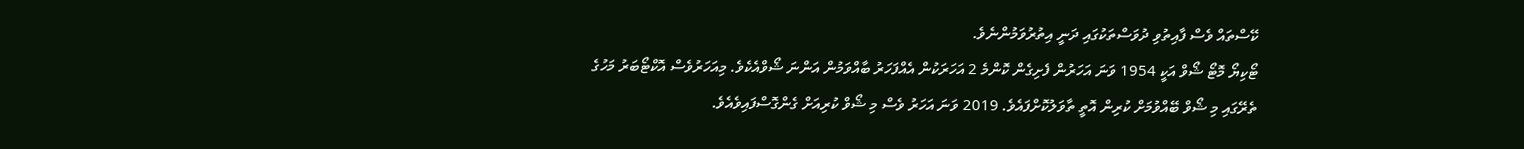ކޭސްތައް ވެސް ފާއިތުވި ދުވަސްތަކުގައި ދަނީ އިތުރުވަމުންނެވެ.
ޓޯކިޔޯ މޮޓޯ ޝޯވް އަކީ 1954 ވަނަ އަހަރުން ފެށިގެން ކޮންމެ 2 އަހަރަކުން އެއްފަހަރު ބާއްވަމުން އަންނަ ޝޯވްއެކެވެ. މިއަހަރުވެސް އޮކްޓޯބަރު މަހުގެ ތެރޭގައި މި ޝޯވް ބޭއްވުމަށް ކުރިން އޮތީ ތާވަލުކޮށްފައެވެ. 2019 ވަނަ އަހަރު ވެސް މި ޝޯވް ކުރިއަށް ގެންގޮސްފައިވެއެވެ.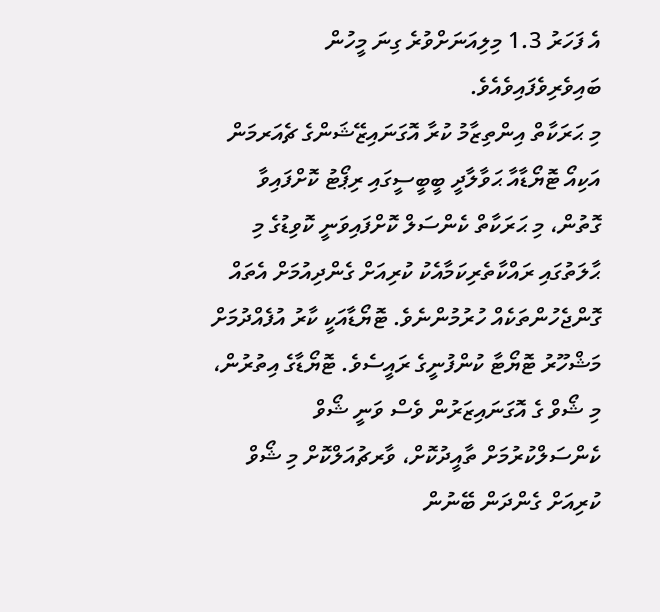އެ ފަހަރު 1.3 މިލިއަނަށްވުރެ ގިނަ މީހުން ބައިވެރިވެފައިވެއެވެ.
މި ޙަރަކާތް އިންތިޒާމު ކުރާ އޮގަނައިޒޭޝަންގެ ޗެއަރމަން އަކިއޯ ޓޮޔޯޑާއާ ޙަވާލާދީ ބީބީސީގައި ރިޕޯޓު ކޮށްފައިވާ ގޮތުން، މި ޙަރަކާތް ކެންސަލް ކޮށްފައިވަނީ ކޮވިޑުގެ މި ޙާލަތުގައި ރައްކާތެރިކަމާއެކު ކުރިއަށް ގެންދިއުމަށް އެތައް ގޮންޖެހުންތަކެއް ހުރުމުންނެވެ. ޓޮޔޯޑާއަކީ ކާރު އުފެއްދުމަށް މަޝްހޫރު ޓޮޔޯޓާ ކުންފުނީގެ ރައީސެވެ. ޓޮޔޯޑާގެ އިތުރުން، މި ޝޯވް ގެ އޮގަނައިޒަރުން ވެސް ވަނީ ޝޯވް ކެންސަލްކުރުމަށް ތާއީދުކޮށް، ވާރޗުއަލްކޮށް މި ޝޯވް ކުރިއަށް ގެންދަން ބޭނުން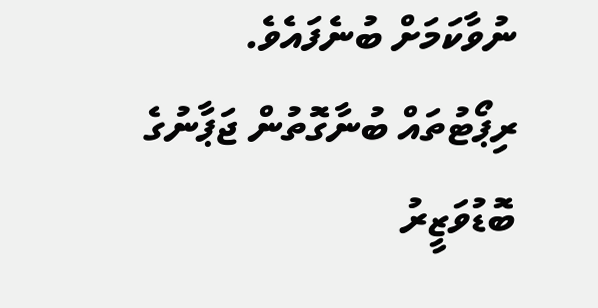ނުވާކަމަށް ބުނެފައެވެ.
ރިޕޯޓުތައް ބުނާގޮތުން ޖަޕާނުގެ ބޮޑުވަޒީރު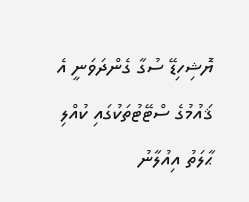ޔޮޝިހިޑޭ ސުގާ ގެންދަވަނީ އެ ޤައުމުގެ ސްޓޭޓުތަކުގައި ކުއްލި ޙާލަތު އިއުލާނު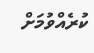ކުރެއްވުމަށް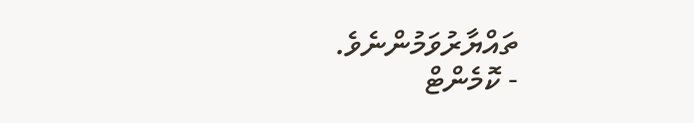ތައްޔާރުވަމުންނެވެ.
- ކޮމެންޓް